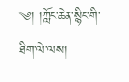༄། །ཀློང་ཆེན་སྙིང་གི་ཐིག་ལེ་ལས།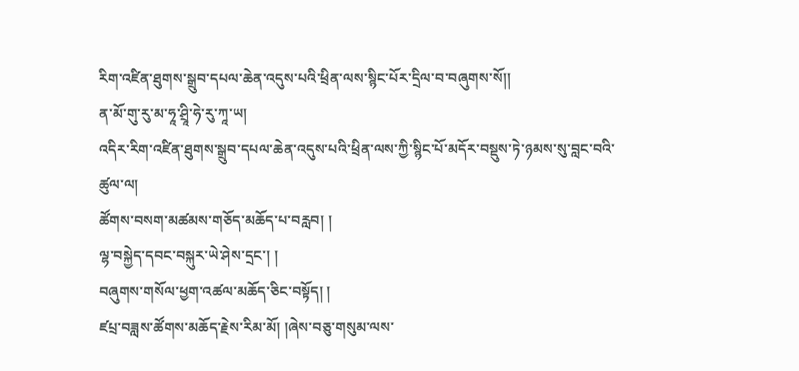རིག་འཛིན་ཐུགས་སྒྲུབ་དཔལ་ཆེན་འདུས་པའི་ཕྲིན་ལས་སྙིང་པོར་དྲིལ་བ་བཞུགས་སོ།།
ན་མོ་གུ་རུ་མ་ཧཱ་ཤྲཱི་ཧེ་རུ་ཀཱ་ཡ།
འདིར་རིག་འཛིན་ཐུགས་སྒྲུབ་དཔལ་ཆེན་འདུས་པའི་ཕྲིན་ལས་ཀྱི་སྙིང་པོ་མདོར་བསྡུས་ཏེ་ཉམས་སུ་བླང་བའི་ཚུལ་ལ།
ཚོགས་བསག་མཚམས་གཅོད་མཆོད་པ་བརླབ། །
ལྷ་བསྐྱེད་དབང་བསྐུར་ཡེ་ཤེས་དྲང་། །
བཞུགས་གསོལ་ཕྱག་འཚལ་མཆོད་ཅིང་བསྟོད། །
ཛཔྲ་བཟླས་ཚོགས་མཆོད་རྗེས་རིམ་མོ། །ཞེས་བཅུ་གསུམ་ལས་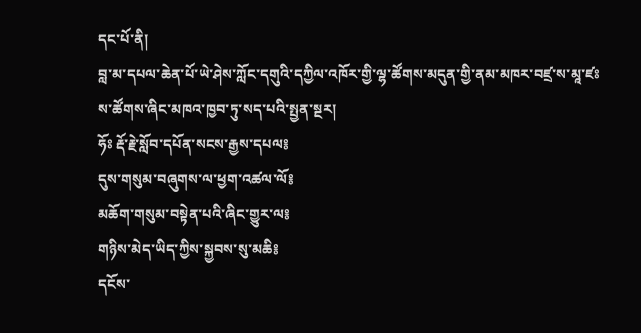དང་པོ་ནི།
བླ་མ་དཔལ་ཆེན་པོ་ཡེ་ཤེས་ཀློང་དགུའི་དཀྱིལ་འཁོར་གྱི་ལྷ་ཚོགས་མདུན་གྱི་ནམ་མཁར་བཛྲ་ས་མཱ་ཛཿ
ས་ཚོགས་ཞིང་མཁའ་ཁྱབ་ཏུ་སད་པའི་སྤྱན་སྔར།
ཧོཿ རྡོ་རྗེ་སློབ་དཔོན་སངས་རྒྱས་དཔལ༔
དུས་གསུམ་བཞུགས་ལ་ཕྱག་འཚལ་ལོ༔
མཆོག་གསུམ་བསྟེན་པའི་ཞིང་གྱུར་ལ༔
གཉིས་མེད་ཡིད་ཀྱིས་སྐྱབས་སུ་མཆི༔
དངོས་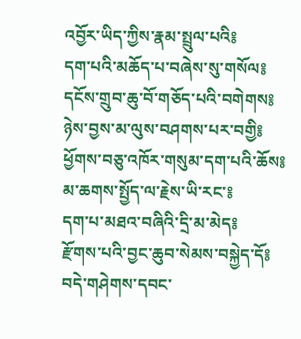འབྱོར་ཡིད་ཀྱིས་རྣམ་སྤྲུལ་པའི༔
དག་པའི་མཆོད་པ་བཞེས་སུ་གསོལ༔
དངོས་གྲུབ་ཆུ་བོ་གཅོད་པའི་བགེགས༔
ཉེས་བྱས་མ་ལུས་བཤགས་པར་བགྱི༔
ཕྱོགས་བཅུ་འཁོར་གསུམ་དག་པའི་ཆོས༔
མ་ཆགས་སྤྱོད་ལ་རྗེས་ཡི་རང་༔
དག་པ་མཐའ་བཞིའི་དྲི་མ་མེད༔
རྫོགས་པའི་བྱང་ཆུབ་སེམས་བསྐྱེད་དོ༔
བདེ་གཤེགས་དབང་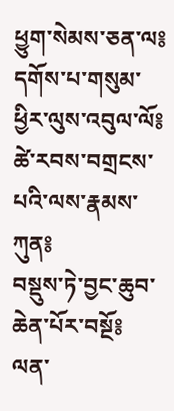ཕྱུག་སེམས་ཅན་ལ༔
དགོས་པ་གསུམ་ཕྱིར་ལུས་འབུལ་ལོ༔
ཚེ་རབས་བགྲངས་པའི་ལས་རྣམས་ཀུན༔
བསྡུས་ཏེ་བྱང་ཆུབ་ཆེན་པོར་བསྔོ༔
ལན་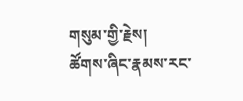གསུམ་གྱི་རྗེས།
ཚོགས་ཞིང་རྣམས་རང་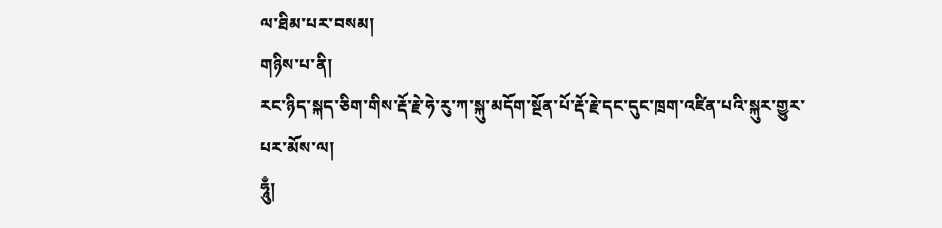ལ་ཐིམ་པར་བསམ།
གཉིས་པ་ནི།
རང་ཉིད་སྐད་ཅིག་གིས་རྡོ་རྗེ་ཧེ་རུ་ཀ་སྐུ་མདོག་སྔོན་པོ་རྡོ་རྗེ་དང་དུང་ཁྲག་འཛིན་པའི་སྐུར་གྱུར་པར་མོས་ལ།
ཧཱུྃ།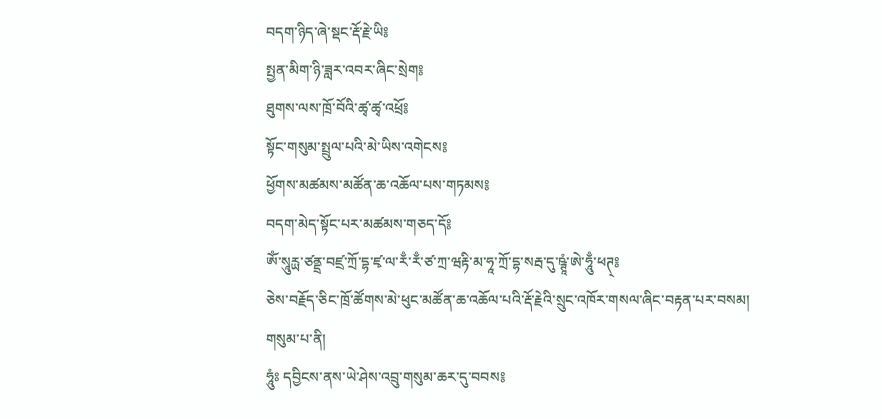བདག་ཉིད་ཞེ་སྡང་རྡོ་རྗེ་ཡི༔
སྤྱན་མིག་ཉི་ཟླར་འབར་ཞིང་སྲེག༔
ཐུགས་ལས་ཁྲོ་བོའི་ཚྭ་ཚྭ་འཕྲོ༔
སྟོང་གསུམ་སྤྲུལ་པའི་མེ་ཡིས་འགེངས༔
ཕྱོགས་མཚམས་མཚོན་ཆ་འཆོལ་པས་གཏམས༔
བདག་མེད་སྟོང་པར་མཚམས་གཅད་དོ༔
ཨོཾ་སཱུརྻ་ཙནྡྲ་བཛྲ་ཀྲོ་དྷ་ཛྭ་ལ་རྃ་རྃ་ཙ་ཀྲ་ཝརྟི་མ་ཧཱ་ཀྲོ་དྷ་སརྦ་དུ་ཥྚཱཾ་ཨེ་ཧཱུྃ་ཕཊ྄༔
ཅེས་བརྗོད་ཅིང་ཁྲོ་ཚོགས་མེ་ཕུང་མཚོན་ཆ་འཆོལ་པའི་རྡོ་རྗེའི་སྲུང་འཁོར་གསལ་ཞིང་བརྟན་པར་བསམ།
གསུམ་པ་ནི།
ཧཱུཾཿ དབྱིངས་ནས་ཡེ་ཤེས་འབྲུ་གསུམ་ཆར་དུ་བབས༔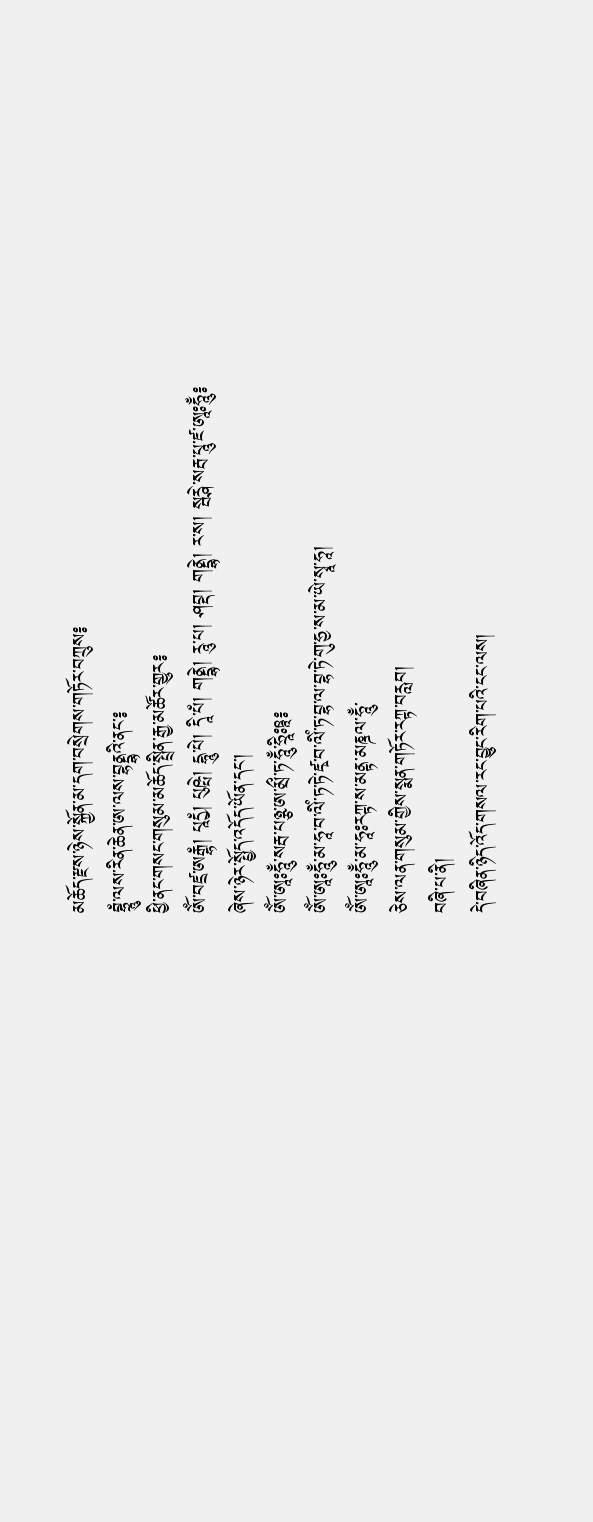མཆོད་རྫས་ཉེས་སྐྱོན་མ་དག་བསྲེགས་གཏོར་བཀྲུས༔
བྷྲཱུཾ་ལས་རིན་ཆེན་ཨ་ལས་བྷནྡྷའི་ནང་༔
ཕྱི་ནང་གསང་གསུམ་མཆོད་སྤྲིན་རྒྱ་མཚོར་གྱུར༔
ཨོཾ་བཛྲ་ཨརྒྷཾ། པཱདྱཾ། པུཥྤེ། དྷཱུ་པེ། དཱི་པཾ། གནྡྷེ། རཱུ་པ། ཤབྡ། གནྡྷེ། ར་ས། སྦརྴེ་སརྦ་པཱུ་ཛ་ཨཱཿཧཱུྃ༔
ཞེས་ཉེར་སྤྱོད་འདོད་ཡོན་དང་།
ཨོཾ་ཨཱཿཧཱུྃ་སརྦ་པཉྩ་ཨ་མྲྀ་ཏ་ཧཱུྃ་ཧྲཱིཿཋཱ༔
ཨོཾ་ཨཱཿཧཱུྃ་མ་ཧཱ་བ་ལིཾ་ཏ་ཏེ་ཛྭ་བ་ལིཾ་ཏ་བྷ་ལ་བྷ་ཏེ་གུ་ཧྱ་ས་མ་ཡེ་སྭཱ་ཧཱ།
ཨོཾ་ཨཱཿཧཱུྃ་མ་ཧཱཿརཀྟ་ས་མནྟ་མཎྜལ་ཧཱུྃ་
ཅེས་ལན་གསུམ་གྱིས་སྨན་གཏོར་རཀྟ་བརླབ།
བཞི་པ་ནི།
དེ་བཞིན་ཉིད་འོད་གསལ་རང་བྱུང་རིག་པའི་ངང་ལས།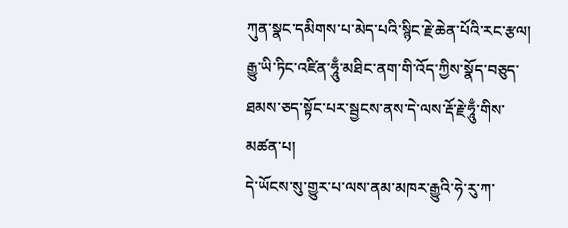ཀུན་སྣང་དམིགས་པ་མེད་པའི་སྙིང་རྗེ་ཆེན་པོའི་རང་རྩལ།
རྒྱུ་ཡི་ཏིང་འཛིན་ཧཱུྃ་མཐིང་ནག་གི་འོད་ཀྱིས་སྣོད་བཅུད་ཐམས་ཅད་སྟོང་པར་སྦྱངས་ནས་དེ་ལས་རྡོ་རྗེ་ཧཱུྃ་གིས་མཚན་པ།
དེ་ཡོངས་སུ་གྱུར་པ་ལས་ནམ་མཁར་རྒྱུའི་ཧེ་རུ་ཀ་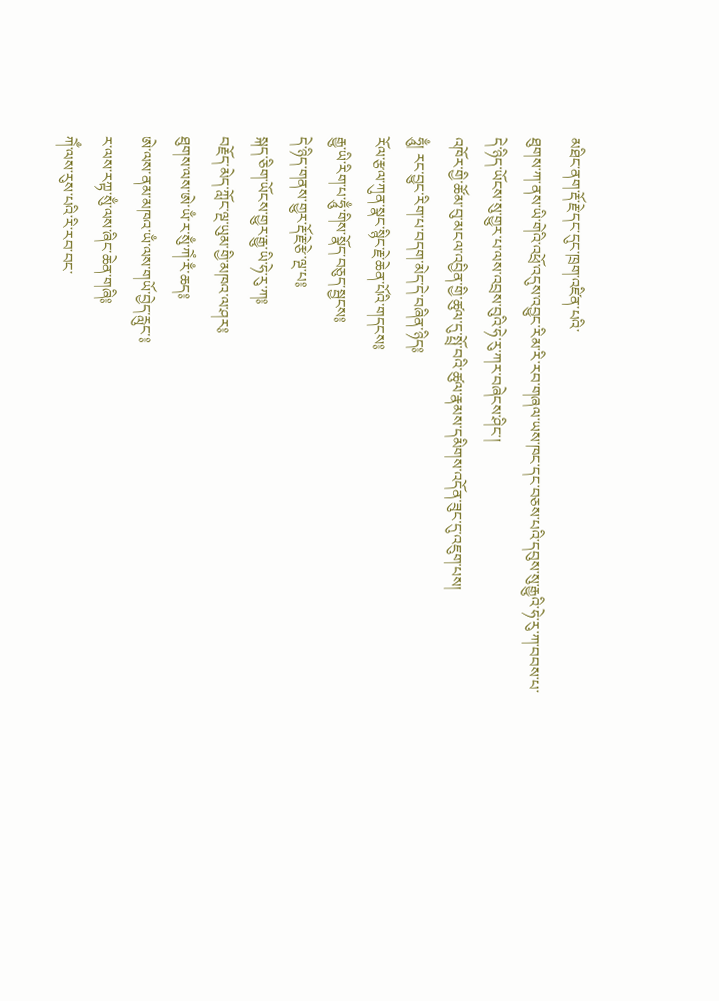མཐིང་ནག་རྡོ་རྗེ་དང་དུང་ཁྲག་འཛིན་པའི་
ཐུགས་ཀ་ནས་ཡི་གེའི་འཕྲོ་འདུས་འབྱུང་རིམ་རི་རབ་གཞལ་ཡས་ཁང་དང་བཅས་པའི་དབུས་སུ་རྒྱུའི་ཧེ་རུ་ཀ་བབས་པ་
དེ་ཉིད་ཡོངས་སུ་གྱུར་པ་ལས་འབྲས་བུའི་ཧེ་རུ་ཀར་བཞེངས་ཤིང་།
འཁོར་གྱི་ཚོམ་བུ་མངལ་འབྱིན་གྱི་ཚུལ་དུ་སྤྲོ་བའི་ཚུལ་རྣམས་དམིགས་འདོན་ཟུང་དུ་འཇུག་པས།
ཧཱུྃ། རང་བྱུང་རིག་པ་བདག་མེད་དེ་བཞིན་ཉིད༔
རོལ་རྩལ་ཀུན་སྣང་སྙིང་རྗེ་ཆེན་པོའི་གདངས༔
རྒྱུ་ཡི་རིག་པ་ཧཱུྃ་གིས་སྣོད་བཅུད་སྦྱངས༔
དེ་ཉིད་གནས་གྱུར་རྡོ་རྗེ་རྩེ་ལྔ་པ༔
སྐད་ཅིག་ཡོངས་གྱུར་རྒྱུ་ཡི་ཧེ་རུ་ཀ༔
བརྗོད་མེད་ཀློང་ལྔ་ཡུམ་གྱི་མཁའ་ལ་ཤར༔
ཐུགས་ལས་ཨེ་ཡྃ་ར་སུྃ་ཀེཾ་རྃ་ཆད༔
ཨེ་ལས་ནམ་མཁའ་ཡྃ་ལས་གཡོ་བྱེད་རླུང་༔
ར་ལས་རཀྟ་སུྃ་ལས་ཞིང་ཆེན་གཞི༔
ཀེྃ་ལས་རུས་པའི་རི་རབ་བང་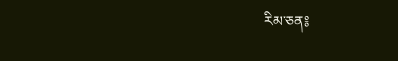རིམ་ཅན༔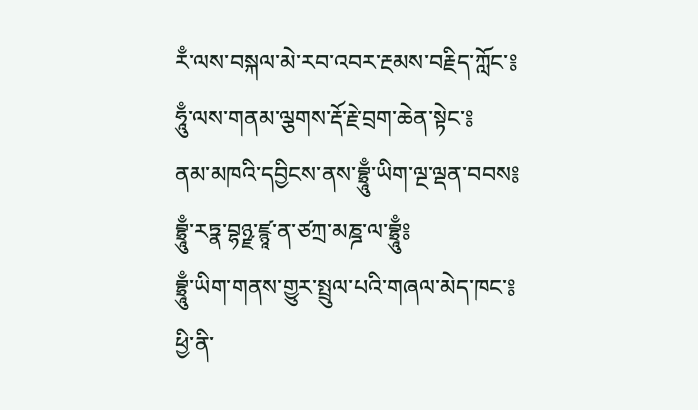རྃ་ལས་བསྐལ་མེ་རབ་འབར་རྔམས་བརྗིད་ཀློང་༔
ཧཱུྃ་ལས་གནམ་ལྕགས་རྡོ་རྗེ་བྲག་ཆེན་སྟེང་༔
ནམ་མཁའི་དབྱིངས་ནས་བྷྲཱུྃ་ཡིག་ལྔ་ལྡན་བབས༔
བྷྲཱུྃ་རཏྣ་བྷཉྫ་ཛྙཱ་ན་ཙཀྲ་མཎྜ་ལ་བྷྲཱུྃ༔
བྷྲཱུྃ་ཡིག་གནས་གྱུར་སྤྲུལ་པའི་གཞལ་མེད་ཁང་༔
ཕྱི་ནི་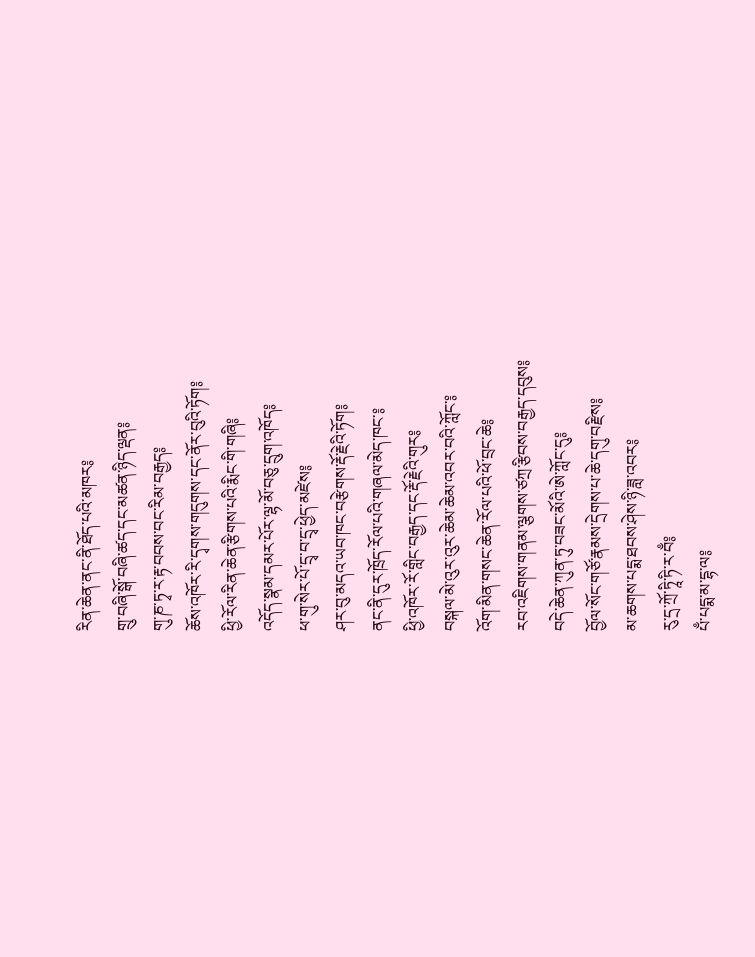རིན་ཆེན་ནང་ནི་ཐོད་པའི་མཁར༔
གྲུ་བཞི་སྒོ་བཞི་ཚད་དང་མཚན་ཉིད་ལྡན༔
གུ་ཎ་ཏྭ་ར་རྟ་བབས་བང་རིམ་བརྒྱད༔
ཆོས་འཁོར་རི་དྭགས་གདུགས་དང་ནོར་བུའི་ཏོག༔
ཕྱི་རོལ་རིན་ཆེན་རྩིགས་པའི་རྨིང་གི་གཞི༔
འདོད་སྣམ་དམར་པོར་ལྷ་མོ་བཅུ་དྲུག་འཁོད༔
ཕ་གུ་སེར་པོ་དྲྭ་བ་དྲྭ་ཕྱེད་མཛེས༔
ཤར་བུ་མདའ་ཡབ་ཁང་བརྩེགས་རྡོ་རྗེའི་ཏོག༔
ནང་ནི་དུར་ཁྲོད་རོལ་པའི་གཞལ་མེད་ཁང་༔
ཕྱི་འཁོར་རོ་གླིང་བརྒྱད་དང་རྡོ་རྗེའི་གུར༔
བསྐལ་མེ་འུར་འུར་ཆེམ་ཆེམ་འབར་བའི་ཀློང་༔
འོག་མིན་གསང་ཆེན་རོལ་པའི་ཕོ་བྲང་ཆེ༔
རབ་འཇིགས་གནམ་ལྕགས་ཙཀྲ་རྩིབས་བརྒྱད་དབུས༔
བདེ་ཆེན་ཀུན་ཏུ་བཟང་མོའི་ཨེ་ཀློང་དུ༔
བྱོལ་སོང་གཙོ་རྣམས་དྲེགས་པ་ཆེ་དགུ་བརྫིས༔
མ་ཆགས་པདྨ་ཐབས་ཤེས་ཉི་ཟླ་འབར༔
རུ་དྲ་ཀྲོ་ཏཱི་ཏི་ར་བྃ༔
པྃ་པདྨ་མ་དྷ་ལ༔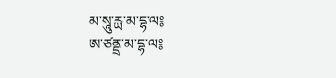མ་སཱུ་རྻ་མ་དྷ་ལ༔
ཨ་ཙནྡྲ་མ་དྷ་ལ༔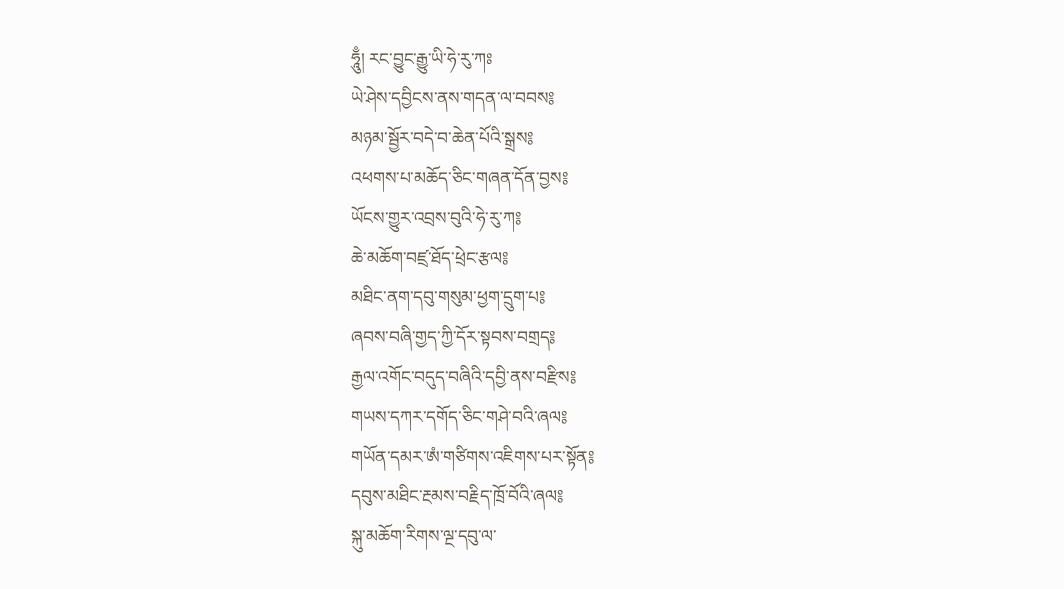ཧཱུྃ། རང་བྱུང་རྒྱུ་ཡི་ཧེ་རུ་ཀཿ
ཡེ་ཤེས་དབྱིངས་ནས་གདན་ལ་བབས༔
མཉམ་སྦྱོར་བདེ་བ་ཆེན་པོའི་སྒྲས༔
འཕགས་པ་མཆོད་ཅིང་གཞན་དོན་བྱས༔
ཡོངས་གྱུར་འབྲས་བུའི་ཧེ་རུ་ཀ༔
ཆེ་མཆོག་བཛྲ་ཐོད་ཕྲེང་རྩལ༔
མཐིང་ནག་དབུ་གསུམ་ཕྱག་དྲུག་པ༔
ཞབས་བཞི་གྱད་ཀྱི་དོར་སྟབས་བགྲད༔
རྒྱལ་འགོང་བདུད་བཞིའི་དབྱི་ནས་བརྫིས༔
གཡས་དཀར་དགོད་ཅིང་གཤེ་བའི་ཞལ༔
གཡོན་དམར་ཨཾ་གཙིགས་འཇིགས་པར་སྟོན༔
དབུས་མཐིང་རྔམས་བརྗིད་ཁྲོ་བོའི་ཞལ༔
སྐུ་མཆོག་རིགས་ལྔ་དབུ་ལ་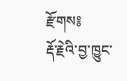རྫོགས༔
རྡོ་རྗེའི་བྱ་ཁྱུང་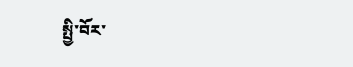སྤྱི་བོར་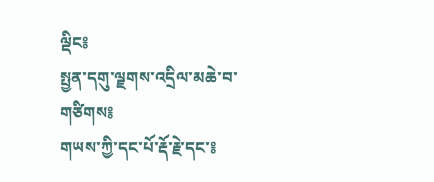ལྡིང༔
སྤྱན་དགུ་ལྗགས་འདྲིལ་མཆེ་བ་གཙིགས༔
གཡས་ཀྱི་དང་པོ་རྡོ་རྗེ་དང་༔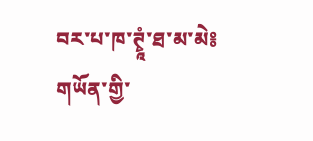བར་པ་ཁ་ཊྭཱཾ་ཐ་མ་མེ༔
གཡོན་གྱི་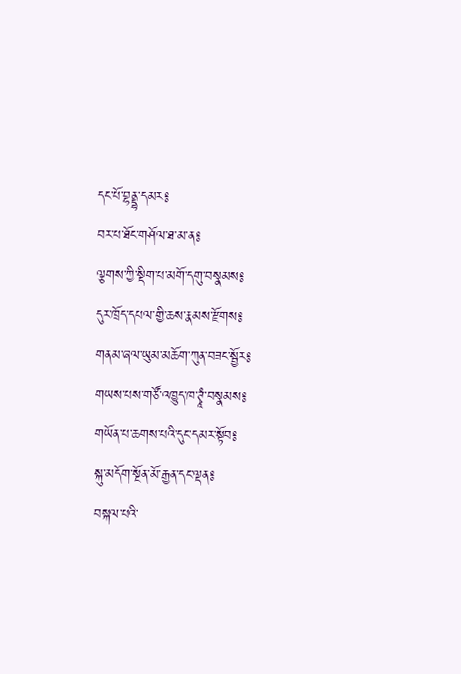དང་པོ་བྷནྡྷ་དམར༔
བར་པ་ཐོང་གཤོལ་ཐ་མ་ན༔
ལྕགས་ཀྱི་སྡིག་པ་མགོ་དགུ་བསྣམས༔
དུར་ཁྲོད་དཔལ་གྱི་ཆས་རྣམས་རྫོགས༔
གནམ་ཞལ་ཡུམ་མཆོག་ཀུན་བཟང་སྦྱོར༔
གཡས་པས་གཙོ་འཁྱུད་ཁ་ཊྭཱཾ་བསྣམས༔
གཡོན་པ་ཆགས་པའི་དུང་དམར་སྟོབ༔
སྐུ་མདོག་སྔོན་མོ་རྒྱན་དང་ལྡན༔
བསྐལ་པའི་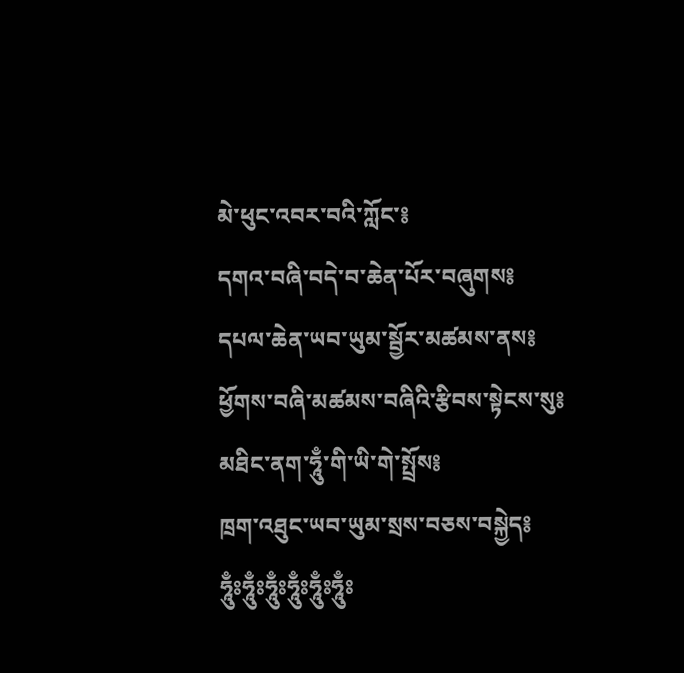མེ་ཕུང་འབར་བའི་ཀློང་༔
དགའ་བཞི་བདེ་བ་ཆེན་པོར་བཞུགས༔
དཔལ་ཆེན་ཡབ་ཡུམ་སྦྱོར་མཚམས་ནས༔
ཕྱོགས་བཞི་མཚམས་བཞིའི་རྩིབས་སྟེངས་སུ༔
མཐིང་ནག་ཧཱུྃ་གི་ཡི་གེ་སྤྲོས༔
ཁྲག་འཐུང་ཡབ་ཡུམ་སྲས་བཅས་བསྐྱེད༔
ཧཱུྃཿཧཱུྃཿཧཱུྃཿཧཱུྃཿཧཱུྃཿཧཱུྃཿ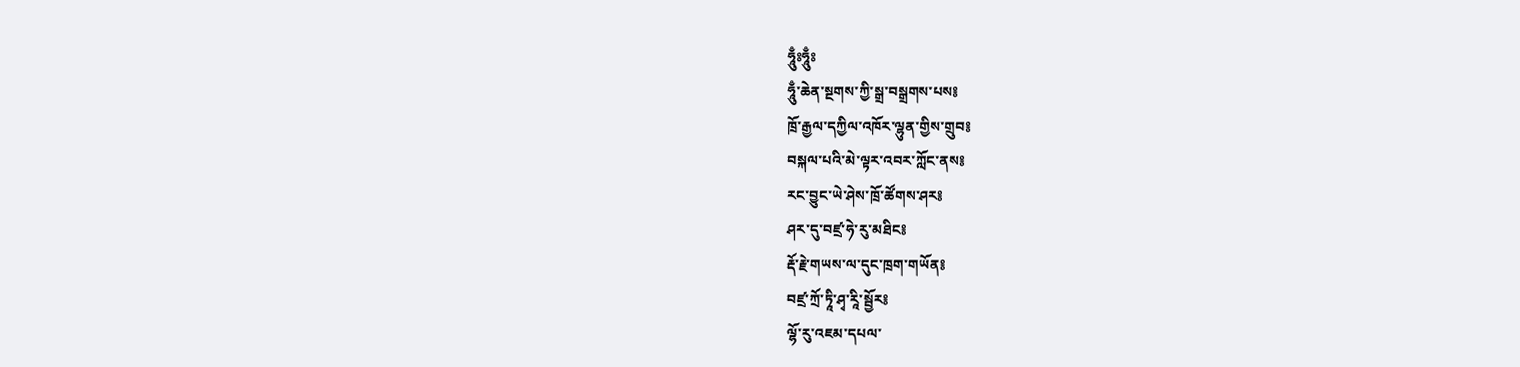ཧཱུྃཿཧཱུྃཿ
ཧཱུྃ་ཆེན་སྔགས་ཀྱི་སྒྲ་བསྒྲགས་པས༔
ཁྲོ་རྒྱལ་དཀྱིལ་འཁོར་ལྷུན་གྱིས་གྲུབ༔
བསྐལ་པའི་མེ་ལྟར་འབར་ཀློང་ནས༔
རང་བྱུང་ཡེ་ཤེས་ཁྲོ་ཚོགས་ཤར༔
ཤར་དུ་བཛྲ་ཧེ་རུ་མཐིང༔
རྡོ་རྗེ་གཡས་ལ་དུང་ཁྲག་གཡོན༔
བཛྲ་ཀྲོ་ཏཱི་ཤྭ་རཱི་སྦྱོར༔
ལྷོ་རུ་འཇམ་དཔལ་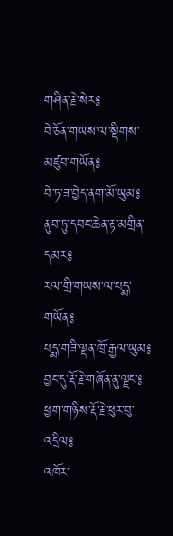གཤིན་རྗེ་སེར༔
བེ་ཅོན་གཡས་ལ་སྡིགས་མཛུབ་གཡོན༔
བེ་ཏ་ཟ་བྱེད་ནག་མོ་ཡུམ༔
ནུབ་ཏུ་དབང་ཆེན་རྟ་མགྲིན་དམར༔
རལ་གྲི་གཡས་ལ་པདྨ་གཡོན༔
པདྨ་གཟི་ལྡན་ཁྲོ་རྒྱལ་ཡུམ༔
བྱང་དུ་རྡོ་རྗེ་གཞོན་ནུ་ལྗང་༔
ཕྱག་གཉིས་རྡོ་རྗེ་ཕུར་བུ་འདྲིལ༔
འཁོར་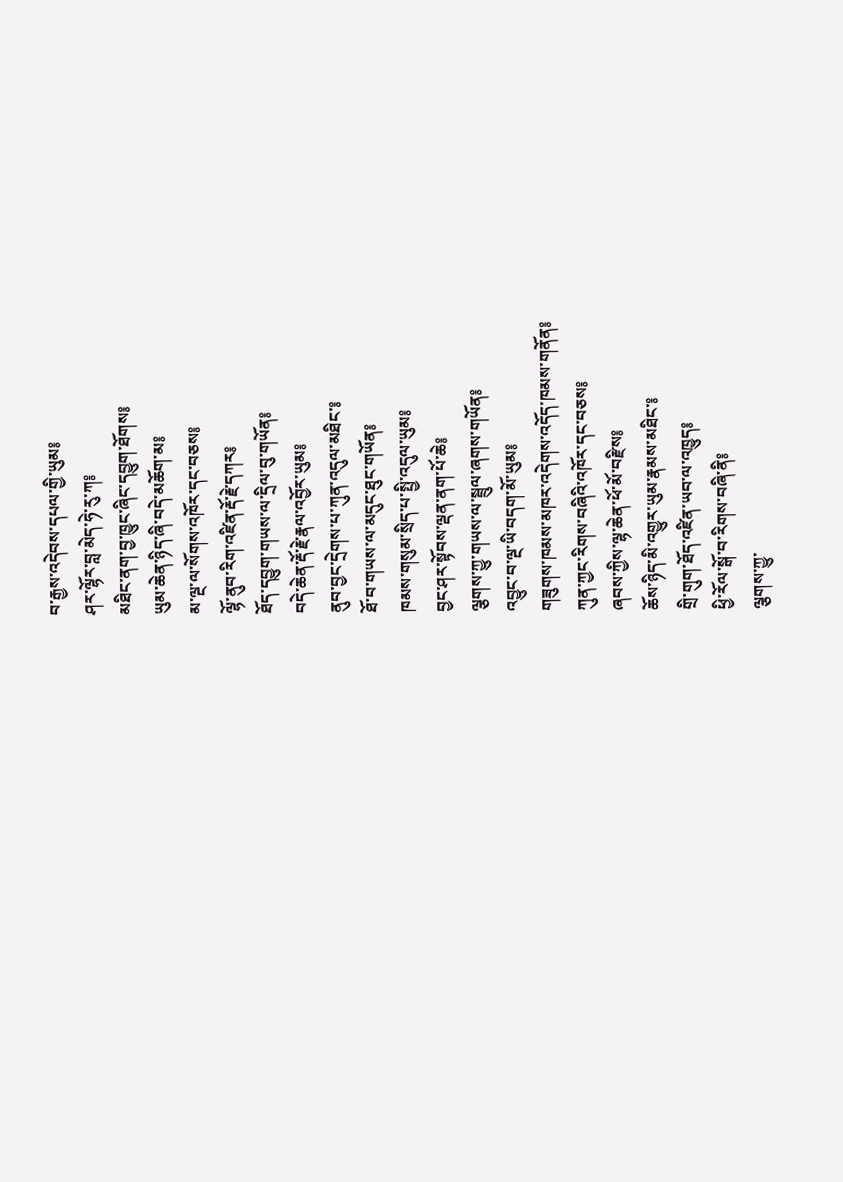བ་རྒྱས་འདེབས་དཔལ་གྱི་ཡུམ༔
ཤར་ལྷོར་བླ་མེད་ཧེ་རུ་ཀ༔
མཐིང་ནག་བྱ་ཁྱུང་ཞིང་དབྱུག་ཐོགས༔
ཡུམ་ཆེན་ཉིད་ཞི་བདེ་མཆོག་མ༔
མ་ལྔ་ལ་སོགས་འཁོར་དང་བཅས༔
ལྷོ་ནུབ་རིག་འཛིན་རྡོ་རྗེ་དཀར༔
ཐོད་དབྱུག་གཡས་ལ་དྲིལ་བུ་གཡོན༔
བདེ་ཆེན་རྡོ་རྗེ་རྣལ་འབྱོར་ཡུམ༔
ནུབ་བྱང་དྲེགས་པ་ཀུན་འདུལ་མཐིང་༔
ཐོ་བ་གཡས་ལ་མདུང་ཐུང་གཡོན༔
ཁམས་གསུམ་སྲིད་པ་སྤྱི་འདུལ་ཡུམ༔
བྱང་ཤར་སྟོབས་ལྡན་ནག་པོ་ཆེ༔
ལྕགས་ཀྱུ་གཡས་ལ་སྦྲུལ་ཞགས་གཡོན༔
འབྱུང་བ་ལྔ་ཡི་བདག་མོ་ཡུམ༔
གཟུགས་ཁམས་མཁར་འདེགས་འདོད་ཁམས་གནོན༔
ཀུན་ཀྱང་རིགས་བཞིའི་འཁོར་དང་བཅས༔
ཞབས་ཀྱིས་ལྷ་ཆེན་ཕོ་མོ་བརྫིས༔
ཆོས་ཉིད་མི་འགྱུར་ཡུམ་རྣམས་མཐིང་༔
གྲི་གུག་ཐོད་འཛིན་ཡབ་ལ་འཁྱུད༔
ཕྱི་རོལ་སྒོ་བ་རིགས་བཞི་ནི༔
ལྕགས་ཀྱུ་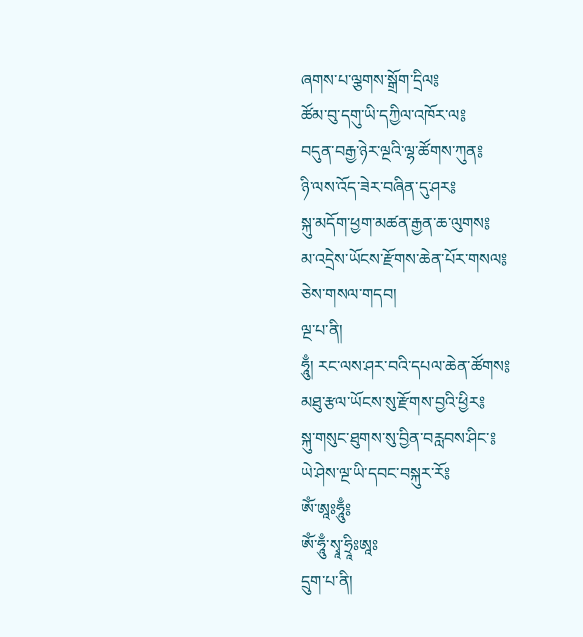ཞགས་པ་ལྕགས་སྒྲོག་དྲིལ༔
ཚོམ་བུ་དགུ་ཡི་དཀྱིལ་འཁོར་ལ༔
བདུན་བརྒྱ་ཉེར་ལྔའི་ལྷ་ཚོགས་ཀུན༔
ཉི་ལས་འོད་ཟེར་བཞིན་དུ་ཤར༔
སྐུ་མདོག་ཕྱག་མཚན་རྒྱན་ཆ་ལུགས༔
མ་འདྲེས་ཡོངས་རྫོགས་ཆེན་པོར་གསལ༔
ཅེས་གསལ་གདབ།
ལྔ་པ་ནི།
ཧཱུྃ། རང་ལས་ཤར་བའི་དཔལ་ཆེན་ཚོགས༔
མཐུ་རྩལ་ཡོངས་སུ་རྫོགས་བྱའི་ཕྱིར༔
སྐུ་གསུང་ཐུགས་སུ་བྱིན་བརླབས་ཤིང་༔
ཡེ་ཤེས་ལྔ་ཡི་དབང་བསྐུར་རོ༔
ཨོཾ་ཨཱཿཧཱུྃ༔
ཨོཾ་ཧཱུྃ་སྭཱ་ཧྲཱིཿཨཱཿ
དྲུག་པ་ནི།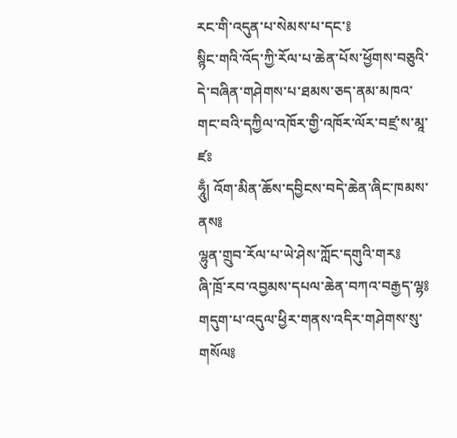རང་གི་འདུན་པ་སེམས་པ་དང་༔
སྙིང་གའི་འོད་ཀྱི་རོལ་པ་ཆེན་པོས་ཕྱོགས་བཅུའི་དེ་བཞིན་གཤེགས་པ་ཐམས་ཅད་ནམ་མཁའ་གང་བའི་དཀྱིལ་འཁོར་གྱི་འཁོར་ལོར་བཛྲ་ས་མཱ་ཛཿ
ཧཱུྃ། འོག་མིན་ཆོས་དབྱིངས་བདེ་ཆེན་ཞིང་ཁམས་ནས༔
ལྷུན་གྲུབ་རོལ་པ་ཡེ་ཤེས་ཀློང་དགུའི་གར༔
ཞི་ཁྲོ་རབ་འབྱམས་དཔལ་ཆེན་བཀའ་བརྒྱད་ལྷ༔
གདུག་པ་འདུལ་ཕྱིར་གནས་འདིར་གཤེགས་སུ་གསོལ༔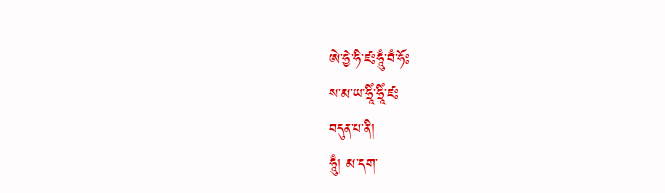ཨེ་ཧྱེ་ཧི་ཛཿཧཱུྃ་བྃ་ཧོཿ
ས་མ་ཡ་ཧྲཱིཾ་ཧྲཱིཾ་ཛཿ
བདུན་པ་ནི།
ཧཱུྃ། མ་དག་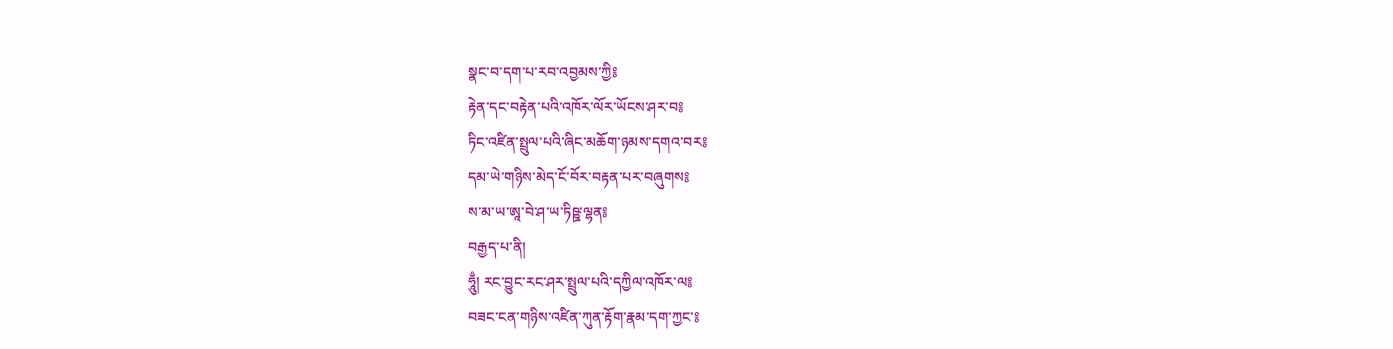སྣང་བ་དག་པ་རབ་འབྱམས་ཀྱི༔
རྟེན་དང་བརྟེན་པའི་འཁོར་ལོར་ཡོངས་ཤར་བ༔
ཏིང་འཛིན་སྤྲུལ་པའི་ཞིང་མཆོག་ཉམས་དགའ་བར༔
དམ་ཡེ་གཉིས་མེད་ངོ་བོར་བརྟན་པར་བཞུགས༔
ས་མ་ཡ་ཨཱ་བེ་ཤ་ཡ་ཏིཥྛ་ལྷན༔
བརྒྱད་པ་ནི།
ཧཱུྃ། རང་བྱུང་རང་ཤར་སྤྲུལ་པའི་དཀྱིལ་འཁོར་ལ༔
བཟང་ངན་གཉིས་འཛིན་ཀུན་རྟོག་རྣམ་དག་ཀྱང་༔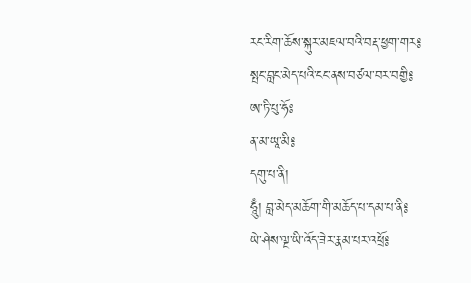རང་རིག་ཆོས་སྐུར་མཇལ་བའི་བརྡ་ཕྱག་གར༔
སྤང་བླང་མེད་པའི་ངང་ནས་བཙལ་བར་བགྱི༔
ཨ་ཏི་པུ་ཧོཿ
ན་མ་ཡཱ་མི༔
དགུ་པ་ནི།
ཧཱུྃ། བླ་མེད་མཆོག་གི་མཆོད་པ་དམ་པ་ནི༔
ཡེ་ཤེས་ལྔ་ཡི་འོད་ཟེར་རྣམ་པར་འཕྲོ༔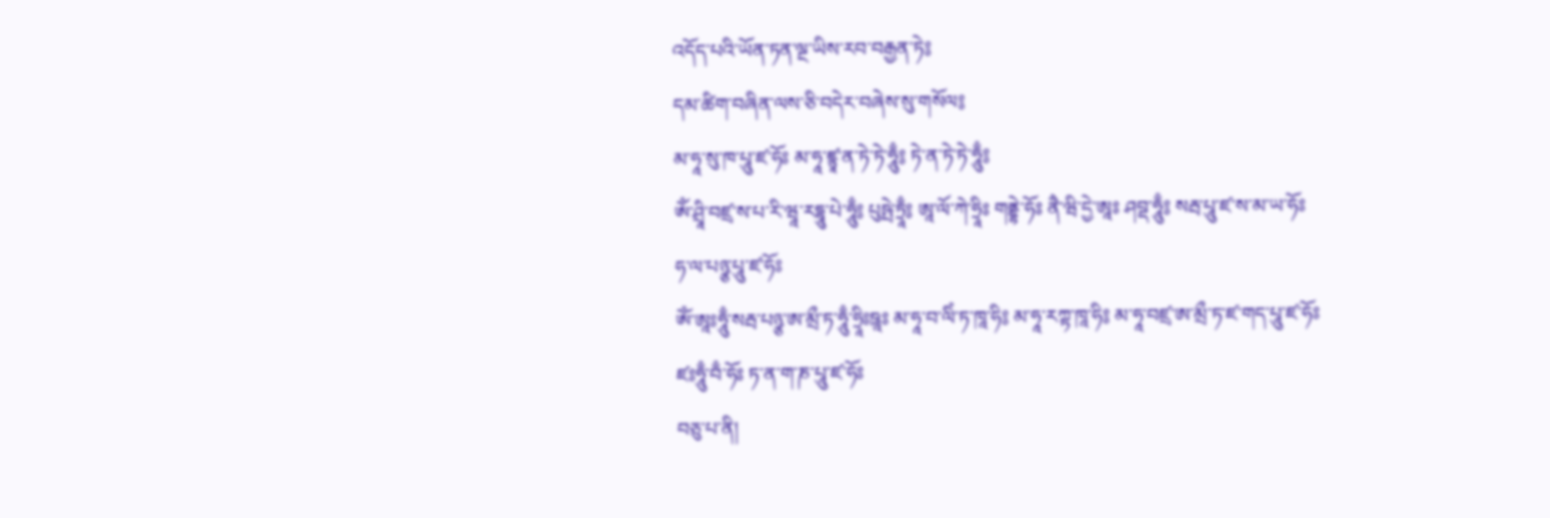འདོད་པའི་ཡོན་ཏན་ལྔ་ཡིས་རབ་བརྒྱན་ཏེ༔
དམ་ཚིག་བཞིན་ལས་ཅི་བདེར་བཞེས་སུ་གསོལ༔
མ་ཧཱ་སུ་ཁ་པཱུ་ཛ་ཧོཿ མ་ཧཱ་ཛྙཱ་ན་ཏེ་ཏེ་ཧཱུྃ༔ ཏེ་ན་ཏེ་ཏེ་ཧཱུྃ༔
ཨོཾ་ཤྲཱི་བཛྲ་ས་པ་རི་ཝཱ་རདྷཱུ་པེ་ཧཱུྃ༔ པུཥྤེ་ཏྲཱྃ༔ ཨཱ་ལོ་ཀེ་ཧྲཱིཿ གནྡྷེ་ཧོཿ ནཻ་ཝི་དྱེ་ཨཱཿ ཤབྡ་ཧཱུྃ༔ སརྦ་པཱུ་ཛ་ས་མ་ཡ་ཧོཿ
ཧ་ལ་པཉྩ་པཱུ་ཛ་ཧོཿ
ཨོཾ་ཨཱཿཧཱུྃ་སརྦ་པཉྩ་ཨ་མྲྀ་ཏ་ཧཱུྃ་ཧྲཱིཿཋཱཿ མ་ཧཱ་བ་ལིཾ་ཏ་ཁཱ་ཧི༔ མ་ཧཱ་རཀྟ་ཁཱ་ཧི༔ མ་ཧཱ་བཛྲ་ཨ་མྲྀ་ཏ་ཛ་གད་པཱུ་ཛ་ཧོཿ
ཛཿཧཱུྃ་བྃ་ཧོཿ ཏ་ན་ག་ཎ་པཱུ་ཛ་ཧོཿ
བཅུ་པ་ནི།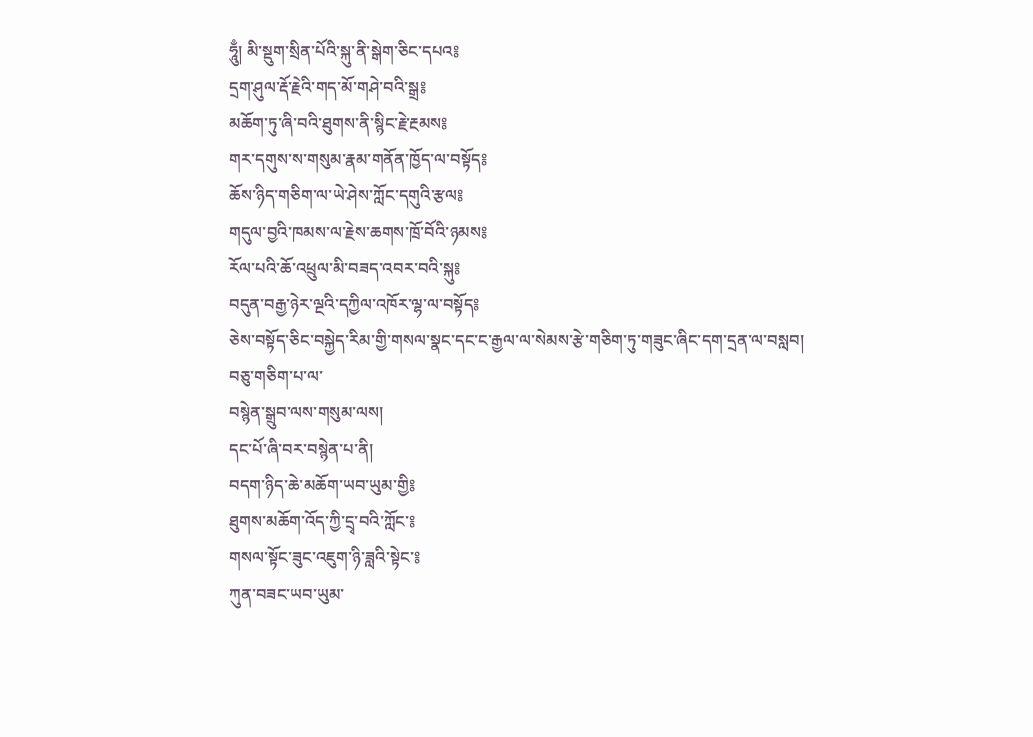ཧཱུྃ། མི་སྡུག་སྲིན་པོའི་སྐུ་ནི་སྒེག་ཅིང་དཔའ༔
དྲག་ཤུལ་རྡོ་རྗེའི་གད་མོ་གཤེ་བའི་སྒྲ༔
མཆོག་ཏུ་ཞི་བའི་ཐུགས་ནི་སྙིང་རྗེ་རྔམས༔
གར་དགུས་ས་གསུམ་རྣམ་གནོན་ཁྱོད་ལ་བསྟོད༔
ཆོས་ཉིད་གཅིག་ལ་ཡེ་ཤེས་ཀློང་དགུའི་རྩལ༔
གདུལ་བྱའི་ཁམས་ལ་རྗེས་ཆགས་ཁྲོ་བོའི་ཉམས༔
རོལ་པའི་ཆོ་འཕྲུལ་མི་བཟད་འབར་བའི་སྐུ༔
བདུན་བརྒྱ་ཉེར་ལྔའི་དཀྱིལ་འཁོར་ལྷ་ལ་བསྟོད༔
ཅེས་བསྟོད་ཅིང་བསྐྱེད་རིམ་གྱི་གསལ་སྣང་དང་ང་རྒྱལ་ལ་སེམས་རྩེ་གཅིག་ཏུ་གཟུང་ཞིང་དག་དྲན་ལ་བསླབ།
བཅུ་གཅིག་པ་ལ་
བསྙེན་སྒྲུབ་ལས་གསུམ་ལས།
དང་པོ་ཞི་བར་བསྙེན་པ་ནི།
བདག་ཉིད་ཆེ་མཆོག་ཡབ་ཡུམ་གྱི༔
ཐུགས་མཆོག་འོད་ཀྱི་དྲྭ་བའི་ཀློང་༔
གསལ་སྟོང་ཟུང་འཇུག་ཉི་ཟླའི་སྟེང་༔
ཀུན་བཟང་ཡབ་ཡུམ་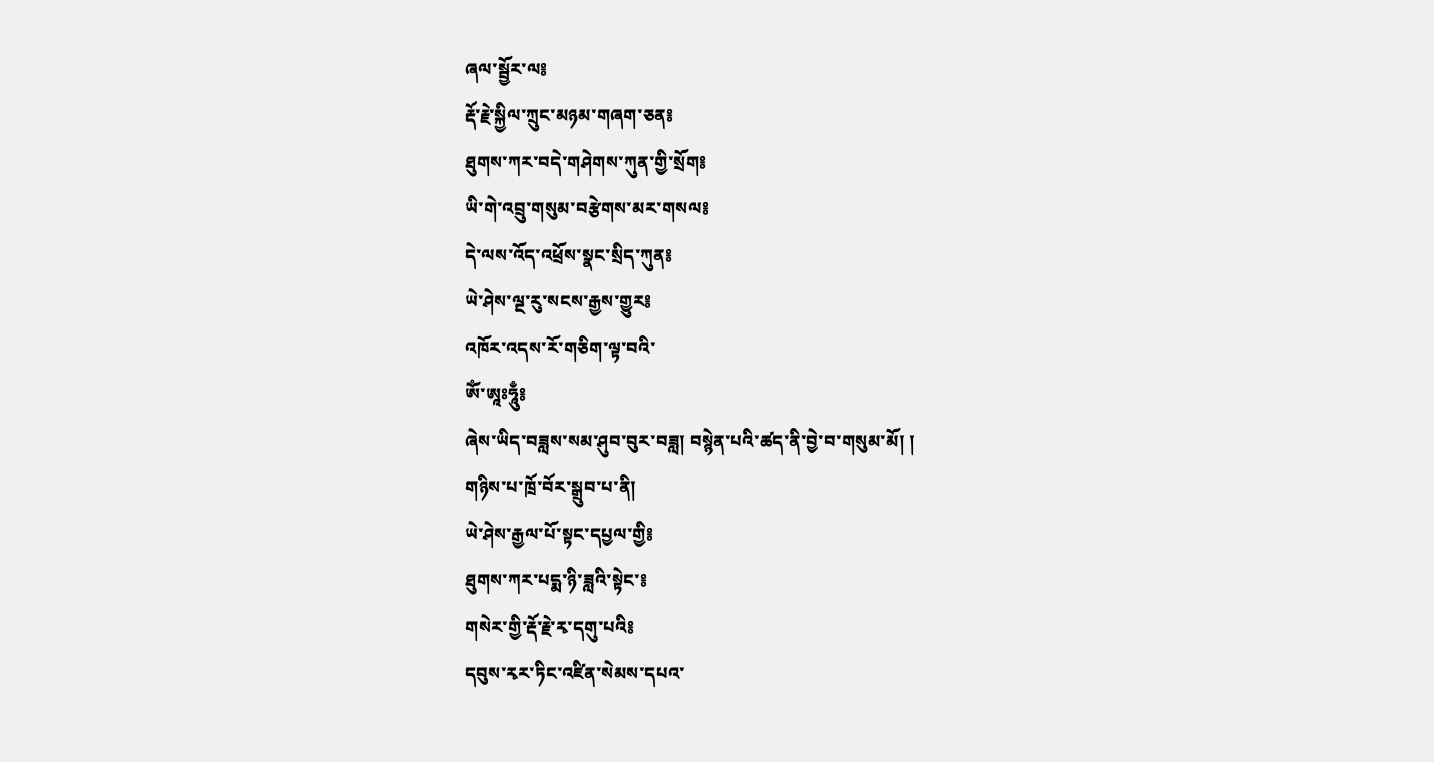ཞལ་སྦྱོར་ལ༔
རྡོ་རྗེ་སྐྱིལ་ཀྲུང་མཉམ་གཞག་ཅན༔
ཐུགས་ཀར་བདེ་གཤེགས་ཀུན་གྱི་སྲོག༔
ཡི་གེ་འབྲུ་གསུམ་བརྩེགས་མར་གསལ༔
དེ་ལས་འོད་འཕྲོས་སྣང་སྲིད་ཀུན༔
ཡེ་ཤེས་ལྔ་རུ་སངས་རྒྱས་གྱུར༔
འཁོར་འདས་རོ་གཅིག་ལྟ་བའི་
ཨོཾ་ཨཱཿཧཱུྃ༔
ཞེས་ཡིད་བཟླས་སམ་ཤུབ་བུར་བཟླ། བསྙེན་པའི་ཚད་ནི་བྱེ་བ་གསུམ་མོ། །
གཉིས་པ་ཁྲོ་བོར་སྒྲུབ་པ་ནི།
ཡེ་ཤེས་རྒྱལ་པོ་སྟང་དཔྱལ་གྱི༔
ཐུགས་ཀར་པདྨ་ཉི་ཟླའི་སྟེང་༔
གསེར་གྱི་རྡོ་རྗེ་རྭ་དགུ་པའི༔
དབུས་རྭར་ཏིང་འཛིན་སེམས་དཔའ་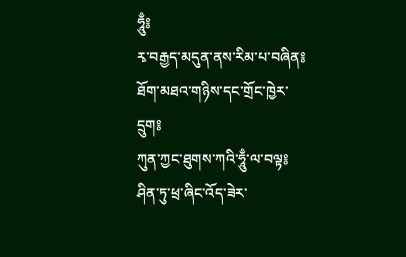ཧཱུྃ༔
རྭ་བརྒྱད་མདུན་ནས་རིམ་པ་བཞིན༔
ཐོག་མཐའ་གཉིས་དང་གྲོང་ཁྱེར་དྲུག༔
ཀུན་ཀྱང་ཐུགས་ཀའི་ཧཱུྃ་ལ་བལྟ༔
ཤིན་ཏུ་ཕྲ་ཞིང་འོད་ཟེར་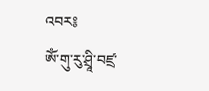འབར༔
ཨོཾ་གུ་རུ་ཤྲཱི་བཛྲ་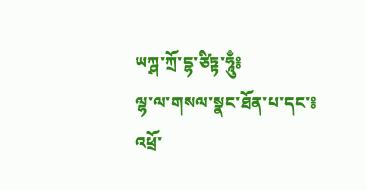ཡཀྴ་ཀྲོ་དྷ་ཙིཏྟ་ཧཱུྃ༔
ལྷ་ལ་གསལ་སྣང་ཐོན་པ་དང་༔
འཕྲོ་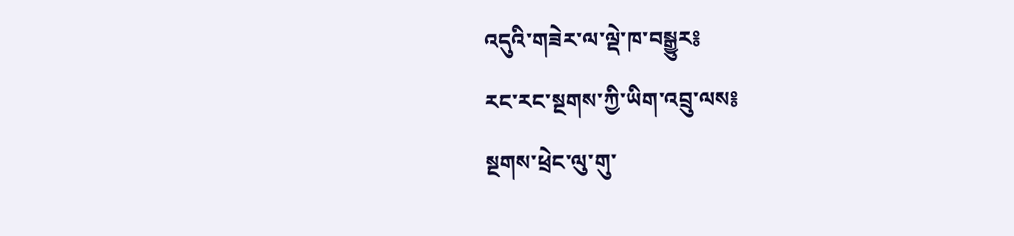འདུའི་གཟེར་ལ་ལྡེ་ཁ་བསྒྱུར༔
རང་རང་སྔགས་ཀྱི་ཡིག་འབྲུ་ལས༔
སྔགས་ཕྲེང་ལུ་གུ་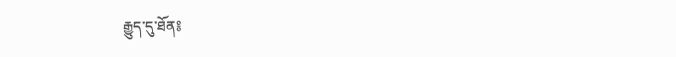རྒྱུད་དུ་ཐོན༔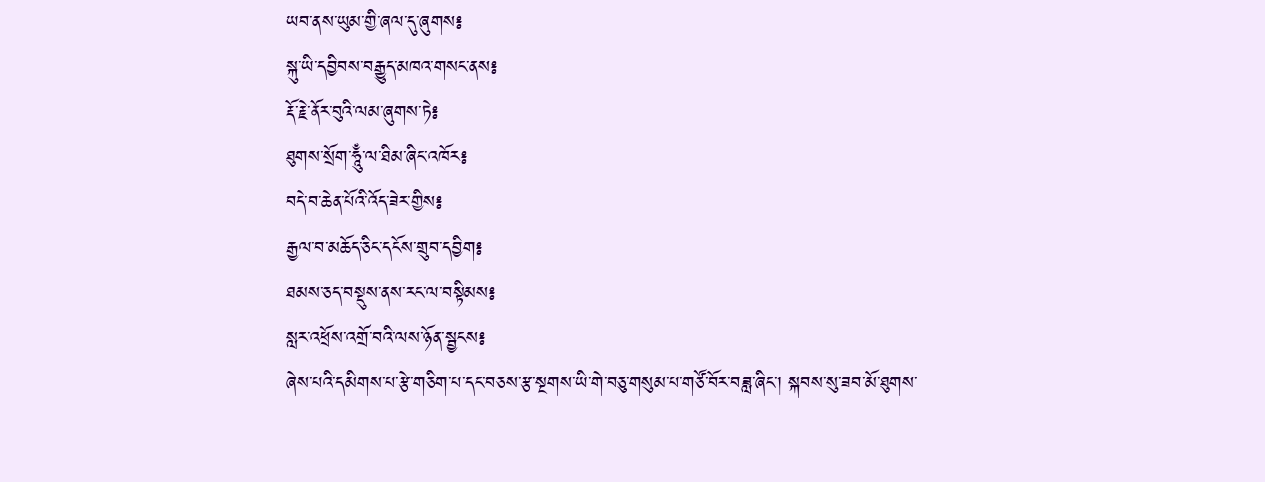ཡབ་ནས་ཡུམ་གྱི་ཞལ་དུ་ཞུགས༔
སྐུ་ཡི་དབྱིབས་བརྒྱུད་མཁའ་གསང་ནས༔
རྡོ་རྗེ་ནོར་བུའི་ལམ་ཞུགས་ཏེ༔
ཐུགས་སྲོག་ཧཱུྃ་ལ་ཐིམ་ཞིང་འཁོར༔
བདེ་བ་ཆེན་པོའི་འོད་ཟེར་གྱིས༔
རྒྱལ་བ་མཆོད་ཅིང་དངོས་གྲུབ་དབྱིག༔
ཐམས་ཅད་བསྡུས་ནས་རང་ལ་བསྟིམས༔
སླར་འཕྲོས་འགྲོ་བའི་ལས་ཉོན་སྦྱངས༔
ཞེས་པའི་དམིགས་པ་རྩེ་གཅིག་པ་དང་བཅས་རྩ་སྔགས་ཡི་གེ་བཅུ་གསུམ་པ་གཙོ་བོར་བཟླ་ཞིང་། སྐབས་སུ་ཟབ་མོ་ཐུགས་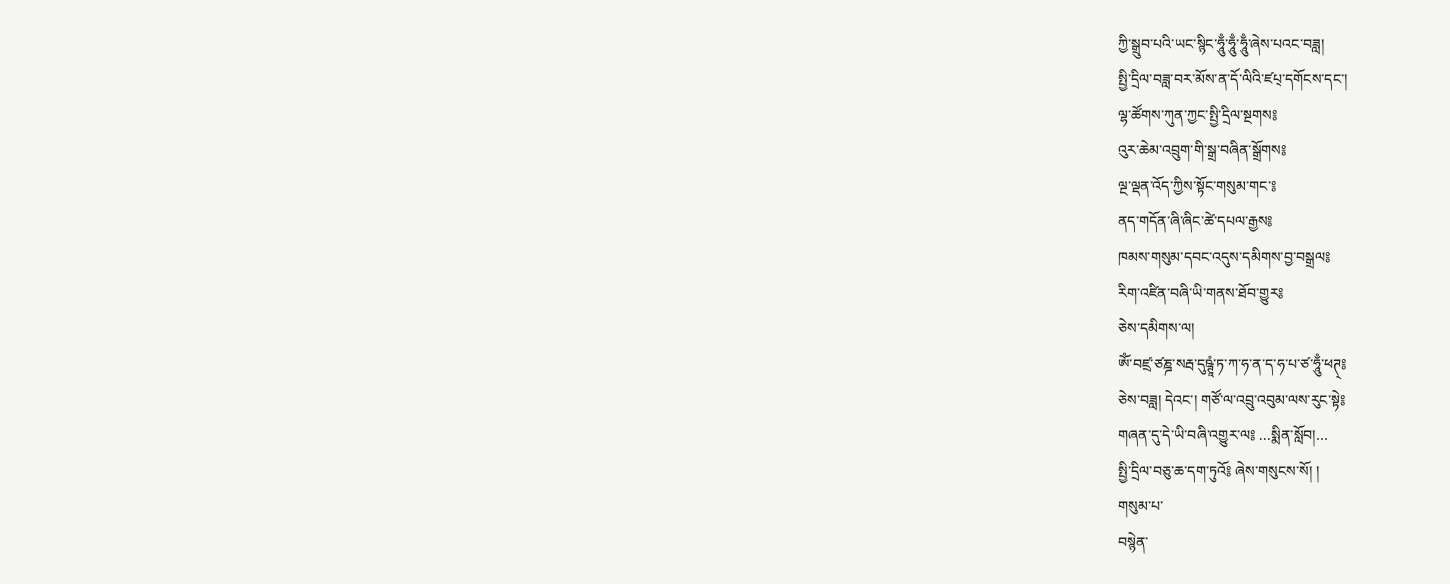ཀྱི་སྒྲུབ་པའི་ཡང་སྙིང་ཧཱུྃ་ཧཱུྃ་ཧཱུྃ་ཞེས་པའང་བཟླ།
སྤྱི་དྲིལ་བཟླ་བར་མོས་ན་དོ་ལིའི་ཛཔ྄་དགོངས་དང་།
ལྷ་ཚོགས་ཀུན་ཀྱང་སྤྱི་དྲིལ་སྔགས༔
འུར་ཆེམ་འབྲུག་གི་སྒྲ་བཞིན་སྒྲོགས༔
ལྔ་ལྡན་འོད་ཀྱིས་སྟོང་གསུམ་གང་༔
ནད་གདོན་ཞི་ཞིང་ཚེ་དཔལ་རྒྱས༔
ཁམས་གསུམ་དབང་འདུས་དམིགས་བྱ་བསྒྲལ༔
རིག་འཛིན་བཞི་ཡི་གནས་ཐོབ་གྱུར༔
ཅེས་དམིགས་ལ།
ཨོཾ་བཛྲ་ཙཎྜ་སརྦ་དུཥྚཱཾ་ཏ་ཀ་ཧ་ན་ད་ཧ་པ་ཙ་ཧཱུྃ་ཕཊ྄༔
ཅེས་བཟླ། དེའང་། གཙོ་ལ་འབྲུ་འབུམ་ལས་རུང་སྟེ༔
གཞན་དུ་དེ་ཡི་བཞི་འགྱུར་ལ༔ ...སྨིན་སློབ།…
སྤྱི་དྲིལ་བཅུ་ཆ་དག་ཏུའོ༔ ཞེས་གསུངས་སོ། །
གསུམ་པ་
བསྙེན་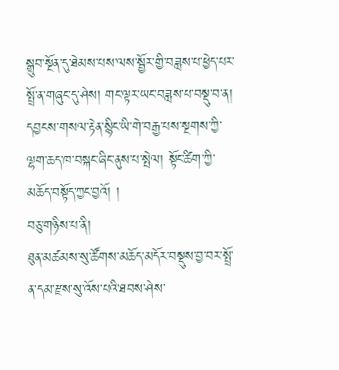སྒྲུབ་སྔོན་དུ་ཐེམས་པས་ལས་སྦྱོར་གྱི་བཟླས་པ་ཕྱེད་པར་སྤྲོ་ན་གཞུང་དུ་ཤེས། གང་ལྟར་ཡང་བཟླས་པ་བསྡུ་བ་ན། དབྱངས་གསལ་རྟེན་སྙིང་ཡི་གེ་བརྒྱ་པས་སྔགས་ཀྱི་ལྷག་ཆད་ཁ་བསྐང་ཞིང་ནུས་པ་སྤེལ། སྟོང་ཚིག་ཀྱི་མཆོད་བསྟོད་ཀྱང་བྱའོ། །
བཅུ་གཉིས་པ་ནི།
ཐུན་མཚམས་སུ་ཚོགས་མཆོད་མདོར་བསྡུས་བྱ་བར་སྤྲོ་ན་དམ་རྫས་སུ་འོས་པའི་ཐབས་ཤེས་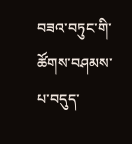བཟའ་བཏུང་གི་ཚོགས་བཤམས་པ་བདུད་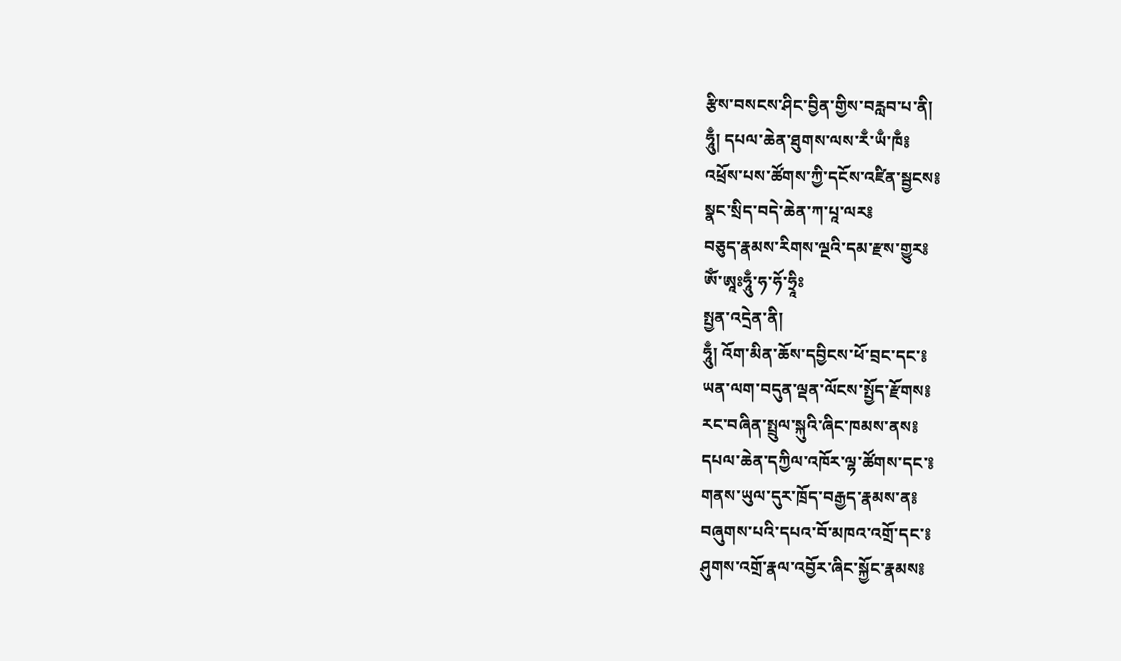རྩིས་བསངས་ཤིང་བྱིན་གྱིས་བརླབ་པ་ནི།
ཧཱུྃ། དཔལ་ཆེན་ཐུགས་ལས་རྃ་ཡྃ་ཁྃ༔
འཕྲོས་པས་ཚོགས་ཀྱི་དངོས་འཛིན་སྦྱངས༔
སྣང་སྲིད་བདེ་ཆེན་ཀ་པཱ་ལར༔
བཅུད་རྣམས་རིགས་ལྔའི་དམ་རྫས་གྱུར༔
ཨོཾ་ཨཱཿཧཱུྃ་ཧ་ཧོ་ཧྲཱིཿ
སྤྱན་འདྲེན་ནི།
ཧཱུྃ། འོག་མིན་ཆོས་དབྱིངས་ཕོ་བྲང་དང་༔
ཡན་ལག་བདུན་ལྡན་ལོངས་སྤྱོད་རྫོགས༔
རང་བཞིན་སྤྲུལ་སྐུའི་ཞིང་ཁམས་ནས༔
དཔལ་ཆེན་དཀྱིལ་འཁོར་ལྷ་ཚོགས་དང་༔
གནས་ཡུལ་དུར་ཁྲོད་བརྒྱད་རྣམས་ན༔
བཞུགས་པའི་དཔའ་བོ་མཁའ་འགྲོ་དང་༔
ཤུགས་འགྲོ་རྣལ་འབྱོར་ཞིང་སྐྱོང་རྣམས༔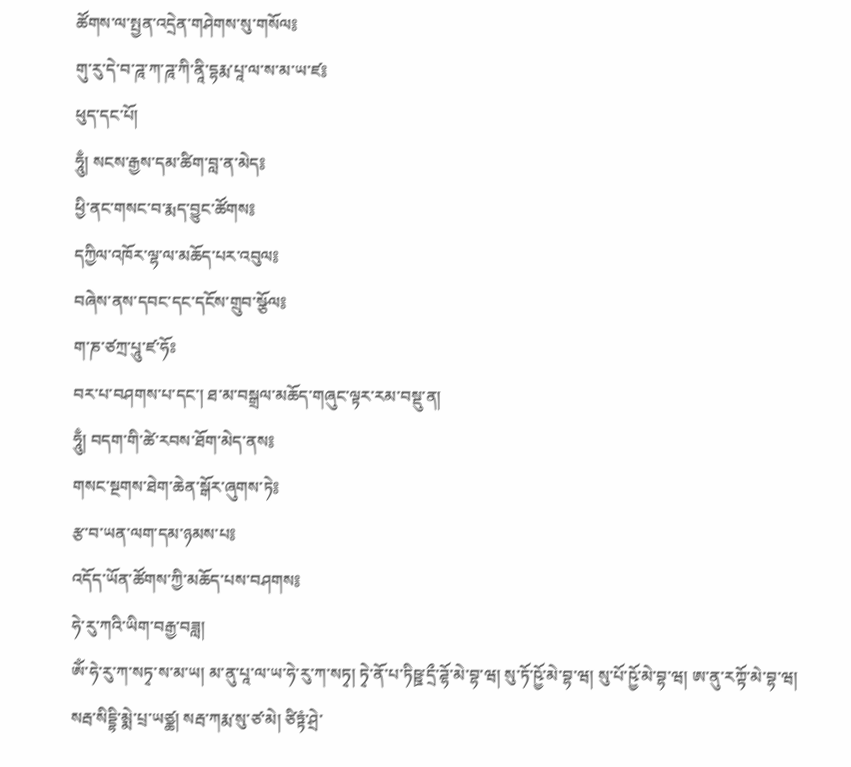ཚོགས་ལ་སྤྱན་འདྲེན་གཤེགས་སུ་གསོལ༔
གུ་རུ་དེ་བ་ཌཱ་ཀ་ཌཱ་ཀི་ནཱི་དྷརྨ་པཱ་ལ་ས་མ་ཡ་ཛ༔
ཕུད་དང་པོ།
ཧཱུྃ། སངས་རྒྱས་དམ་ཚིག་བླ་ན་མེད༔
ཕྱི་ནང་གསང་བ་རྨད་བྱུང་ཚོགས༔
དཀྱིལ་འཁོར་ལྷ་ལ་མཆོད་པར་འབུལ༔
བཞེས་ནས་དབང་དང་དངོས་གྲུབ་སྩོལ༔
ག་ཎ་ཙཀྲ་པཱུ་ཛ་ཧོཿ
བར་པ་བཤགས་པ་དང་། ཐ་མ་བསྒྲལ་མཆོད་གཞུང་ལྟར་རམ་བསྡུ་ན།
ཧཱུྃ། བདག་གི་ཚེ་རབས་ཐོག་མེད་ནས༔
གསང་སྔགས་ཐེག་ཆེན་སྒོར་ཞུགས་ཏེ༔
རྩ་བ་ཡན་ལག་དམ་ཉམས་པ༔
འདོད་ཡོན་ཚོགས་ཀྱི་མཆོད་པས་བཤགས༔
ཧེ་རུ་ཀའི་ཡིག་བརྒྱ་བཟླ།
ཨོཾ་ཧེ་རུ་ཀ་སཏྭ་ས་མ་ཡ། མ་ནུ་པཱ་ལ་ཡ་ཧེ་རུ་ཀ་སཏྭ། ཏྭེ་ནོ་པ་ཏིཥྛ་དྲྀ་ཌྷོ་མེ་བྷ་ཝ། སུ་ཏོ་ཥྱོ་མེ་བྷ་ཝ། སུ་པོ་ཥྱོ་མེ་བྷ་ཝ། ཨ་ནུ་རཀྟོ་མེ་བྷ་ཝ། སརྦ་སིདྡྷི་མྨེ་པྲ་ཡཙྪ། སརྦ་ཀརྨ་སུ་ཙ་མེ། ཙིཏྟཾ་ཤྲེ་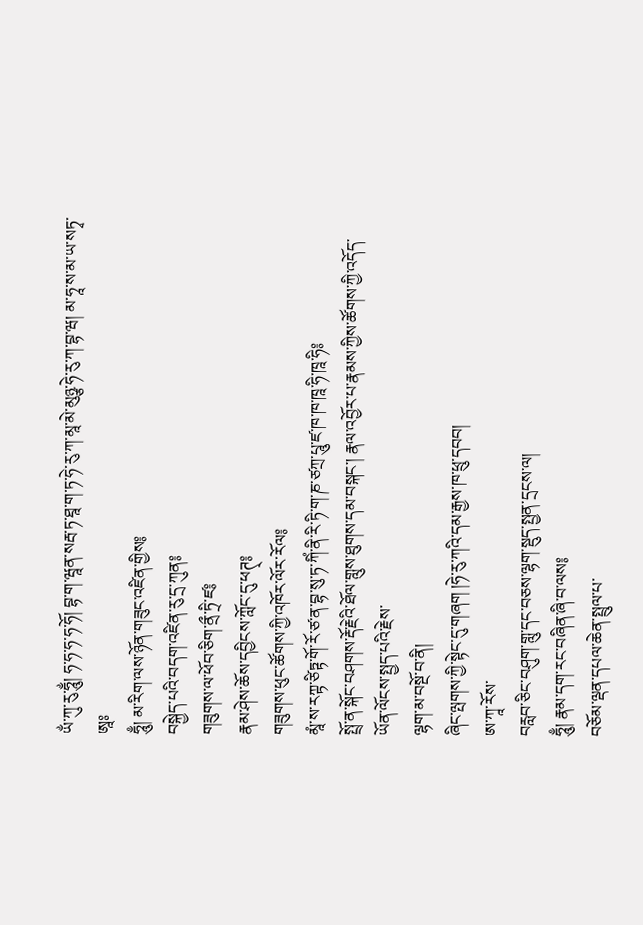ཡྂ་ཀུ་རུ་ཧཱུྂ། ཧ་ཧ་ཧ་ཧ་ཧོ། བྷ་ག་ཝཱན་སརྦ་ཏ་ཐཱ་ག་ཏ་ཧེ་རུ་ཀ་མཱ་མེ་མུཉྩ་ཧེ་རུ་ཀ་བྷ་ཝ། མ་ཧཱ་ས་མ་ཡ་སཏྭ་ཨཱཿ
ཧཱུྃ། མ་རིག་ལས་ཉོན་གཟུང་འཛིན་གྱིས༔
བསྐྱེད་པའི་བདག་འཛིན་རུ་དྲ་ཀུན༔
གཟུགས་ལ་ཕོབ་ཅིག་ནྲྀ་ཏྲི་ཛ༔
རྣམ་ཤེས་ཆོས་དབྱིངས་ཀློང་དུ་ཕཊ྄༔
གཟུགས་ཕུང་ཚོགས་ཀྱི་འཁོར་ལོར་རོལ༔
མཱཾ་ས་རཀྟ་ཙིཏྟ་གོ་རོ་ཙ་ན་བྷ་སུ་ཏ་ཀིཾ་ནི་རི་ཏི་ག་ཎ་ཙཀྲ་པཱུ་ཛ་ཁ་ཁ་ཁཱ་ཧི་ཁཱ་ཧི༔
སྤྲོ་ན་སྐོང་བཤགས་རྡོ་རྗེའི་ཐོལ་གླུས་ཐུགས་དམ་བསྐང་། རྣལ་འབྱོར་པ་རྣམས་ཀྱིས་ཚོགས་ཀྱི་འདོད་ཡོན་ལོངས་སྤྱད་པའི་རྗེས་
ལྷག་མ་བསྔོ་བ་ནི།
ཞིང་ལྤགས་ཀྱི་སྟེང་དུ་གཞག །ཧེ་རུ་ཀའི་དམ་རྒྱས་ཁ་ཕྲུ་དབབ།
ཨ་ཀཱ་རོས་
བརླབ་ཅིང་བཤུག་གླུ་དང་བཅས་ལྷག་སྡུད་སྤྱན་དྲངས་ལ།
ཧཱུྃ། རྣམ་དག་རང་བཞིན་ཞི་བ་ལས༔
བཅོམ་ལྡན་དཔལ་ཆེན་སྤྲུལ་པ་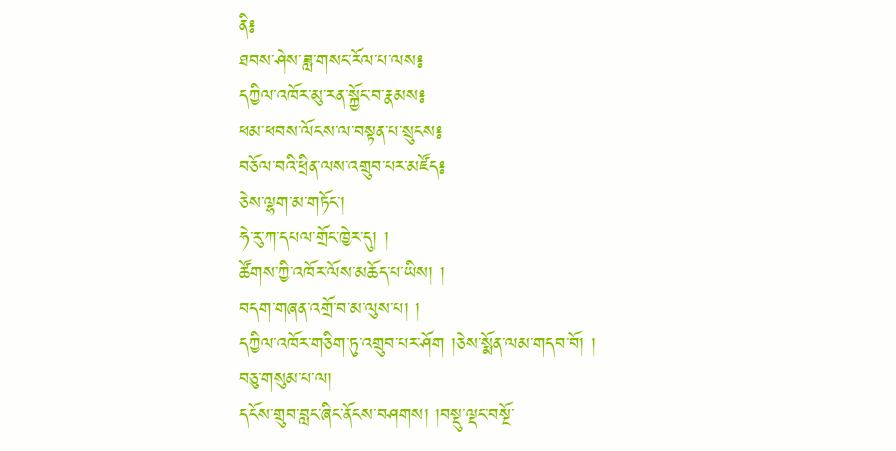ནི༔
ཐབས་ཤེས་ཟླ་གསང་རོལ་པ་ལས༔
དཀྱིལ་འཁོར་མུ་རན་སྐྱོང་བ་རྣམས༔
ཕམ་ཕབས་ལོངས་ལ་བསྟན་པ་སྲུངས༔
བཅོལ་བའི་ཕྲིན་ལས་འགྲུབ་པར་མཛོད༔
ཅེས་ལྷག་མ་གཏོང་།
ཧེ་རུ་ཀ་དཔལ་གྲོང་ཁྱེར་དུ། །
ཚོགས་ཀྱི་འཁོར་ལོས་མཆོད་པ་ཡིས། །
བདག་གཞན་འགྲོ་བ་མ་ལུས་པ། །
དཀྱིལ་འཁོར་གཅིག་ཏུ་འགྲུབ་པར་ཤོག །ཅེས་སྨོན་ལམ་གདབ་བོ། །
བཅུ་གསུམ་པ་ལ།
དངོས་གྲུབ་བླང་ཞིང་ནོངས་བཤགས། །བསྡུ་ལྡང་བསྔོ་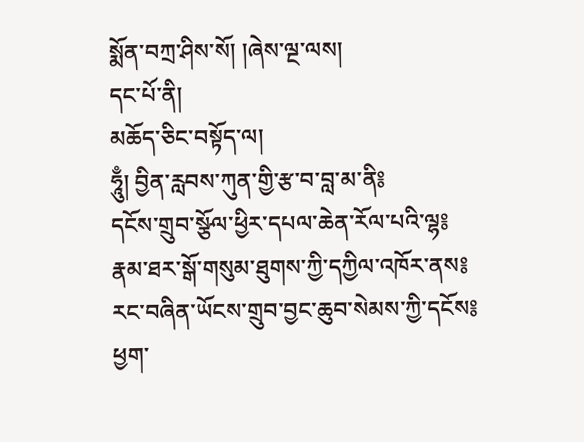སྨོན་བཀྲ་ཤིས་སོ། །ཞེས་ལྔ་ལས།
དང་པོ་ནི།
མཆོད་ཅིང་བསྟོད་ལ།
ཧཱུྃ། བྱིན་རླབས་ཀུན་གྱི་རྩ་བ་བླ་མ་ནི༔
དངོས་གྲུབ་སྩོལ་ཕྱིར་དཔལ་ཆེན་རོལ་པའི་ལྷ༔
རྣམ་ཐར་སྒོ་གསུམ་ཐུགས་ཀྱི་དཀྱིལ་འཁོར་ནས༔
རང་བཞིན་ཡོངས་གྲུབ་བྱང་ཆུབ་སེམས་ཀྱི་དངོས༔
ཕྱག་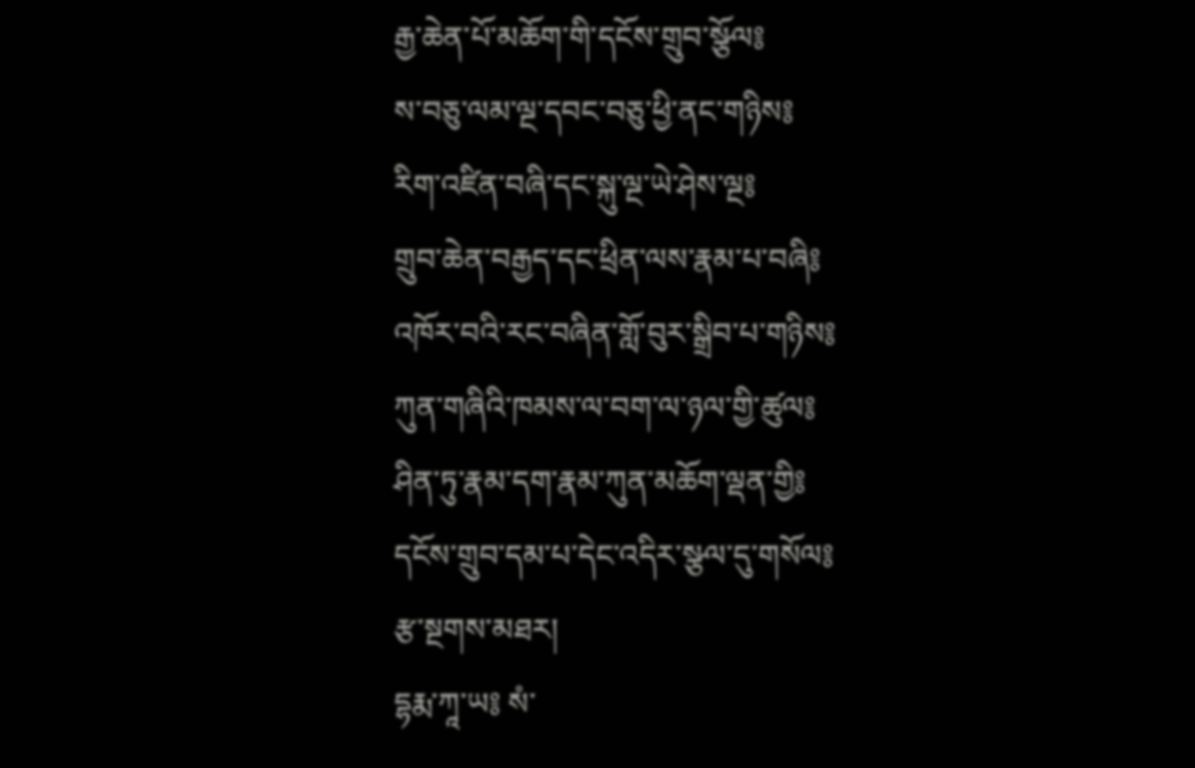རྒྱ་ཆེན་པོ་མཆོག་གི་དངོས་གྲུབ་སྩོལ༔
ས་བཅུ་ལམ་ལྔ་དབང་བཅུ་ཕྱི་ནང་གཉིས༔
རིག་འཛིན་བཞི་དང་སྐུ་ལྔ་ཡེ་ཤེས་ལྔ༔
གྲུབ་ཆེན་བརྒྱད་དང་ཕྲིན་ལས་རྣམ་པ་བཞི༔
འཁོར་བའི་རང་བཞིན་གློ་བུར་སྒྲིབ་པ་གཉིས༔
ཀུན་གཞིའི་ཁམས་ལ་བག་ལ་ཉལ་གྱི་ཚུལ༔
ཤིན་ཏུ་རྣམ་དག་རྣམ་ཀུན་མཆོག་ལྡན་གྱི༔
དངོས་གྲུབ་དམ་པ་དེང་འདིར་སྩལ་དུ་གསོལ༔
རྩ་སྔགས་མཐར།
དྷརྨ་ཀཱ་ཡ༔ སཾ་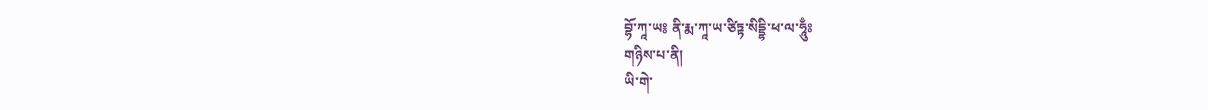བྷོ་ཀཱ་ཡ༔ ནི་རྨ་ཀཱ་ཡ་ཙིཏྟ་སིདྡྷི་ཕ་ལ་ཧཱུྃཿ
གཉིས་པ་ནི།
ཡི་གེ་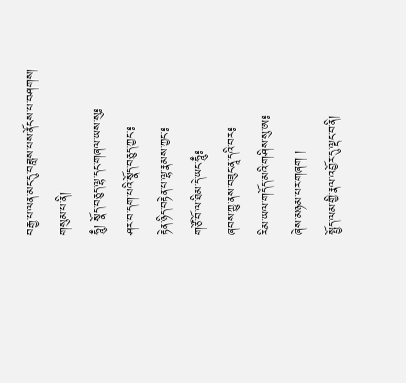བརྒྱ་པ་ལན་མང་དུ་བཟླས་པས་ནོངས་པ་བཤགས།
གསུམ་པ་ནི།
ཧཱུྃ། སྣོད་བཅུད་ལྷ་དང་གཞལ་ཡས་སུ༔
ཤར་བ་དག་པའི་སྣོད་བཅུད་ཀྱང་༔
རྟེན་ཉིད་བརྟེན་པ་ལྷ་རྣམས་ཀྱང་༔
གཙོ་བོ་ལ་ཐིམ་དེ་ཡང་ཧཱུྃ༔
ཞབས་ཀྱུ་ནས་བཟུང་ནཱ་དའི་བར༔
རིམ་ཡལ་གདོད་མའི་གཤིས་སུ་ཨ༔
ཞེས་མཉམ་པར་གཞག །
སྤྱོད་ལམ་གྱི་རྣལ་འབྱོར་དུ་ལྡང་བ་ནི།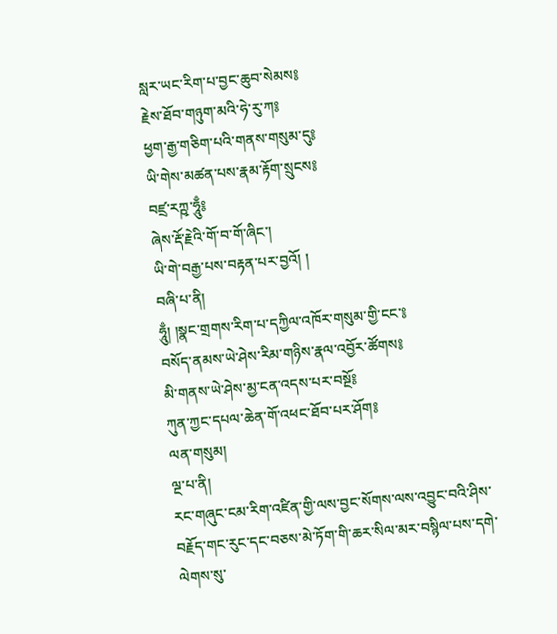སླར་ཡང་རིག་པ་བྱང་ཆུབ་སེམས༔
རྗེས་ཐོབ་གཉུག་མའི་ཧེ་རུ་ཀ༔
ཕྱག་རྒྱ་གཅིག་པའི་གནས་གསུམ་དུ༔
ཡི་གེས་མཚན་པས་རྣམ་རྟོག་སྲུངས༔
བཛྲ་རཀྵ་ཧཱུྃ༔
ཞེས་རྡོ་རྗེའི་གོ་བ་གོ་ཞིང་།
ཡི་གེ་བརྒྱ་པས་བརྟན་པར་བྱའོ། །
བཞི་པ་ནི།
ཧཱུྃ། །སྣང་གྲགས་རིག་པ་དཀྱིལ་འཁོར་གསུམ་གྱི་ངང་༔
བསོད་ནམས་ཡེ་ཤེས་རིམ་གཉིས་རྣལ་འབྱོར་ཚོགས༔
མི་གནས་ཡེ་ཤེས་མྱ་ངན་འདས་པར་བསྔོ༔
ཀུན་ཀྱང་དཔལ་ཆེན་གོ་འཕང་ཐོབ་པར་ཤོག༔
ལན་གསུམ།
ལྔ་པ་ནི།
རང་གཞུང་ངམ་རིག་འཛིན་གྱི་ལས་བྱང་སོགས་ལས་འབྱུང་བའི་ཤིས་བརྗོད་གང་རུང་དང་བཅས་མེ་ཏོག་གི་ཆར་སིལ་མར་བསྙིལ་པས་དགེ་ལེགས་སུ་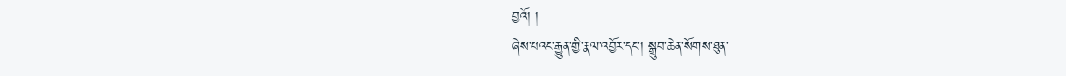བྱའོ། །
ཞེས་པའང་རྒྱུན་གྱི་རྣལ་འབྱོར་དང་། སྒྲུབ་ཆེན་སོགས་ཐུན་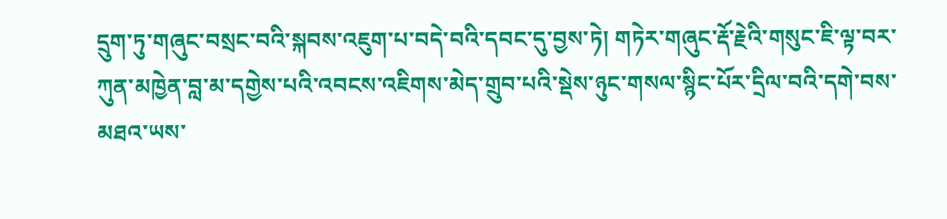དྲུག་ཏུ་གཞུང་བསྲང་བའི་སྐབས་འཇུག་པ་བདེ་བའི་དབང་དུ་བྱས་ཏེ། གཏེར་གཞུང་རྡོ་རྗེའི་གསུང་ཇི་ལྟ་བར་ཀུན་མཁྱེན་བླ་མ་དགྱེས་པའི་འབངས་འཇིགས་མེད་གྲུབ་པའི་སྡེས་ཉུང་གསལ་སྙིང་པོར་དྲིལ་བའི་དགེ་བས་མཐའ་ཡས་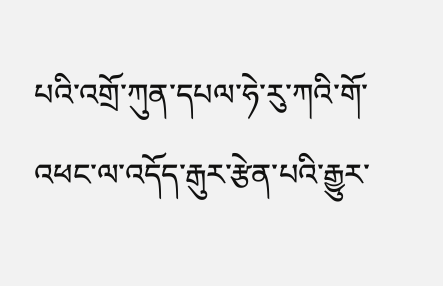པའི་འགྲོ་ཀུན་དཔལ་ཧེ་རུ་ཀའི་གོ་འཕང་ལ་འདོད་རྒུར་རྩེན་པའི་རྒྱུར་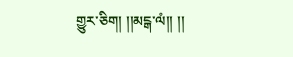གྱུར་ཅིག། །།མངྒ་ལཾ།། །།